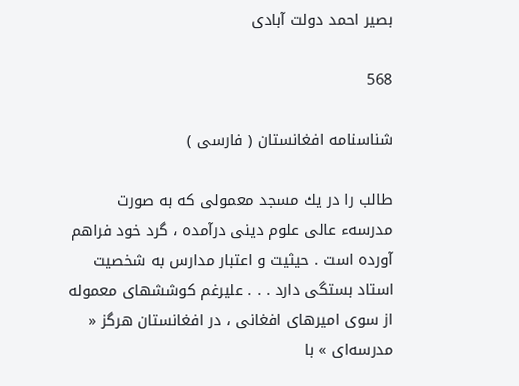بصير احمد دولت آبادى

568

شناسنامه افغانستان ( فارسى )

طالب را در يك مسجد معمولى كه به صورت مدرسهء عالى علوم دينى درآمده ، گرد خود فراهم آورده است . حيثيت و اعتبار مدارس به شخصيت استاد بستگى دارد . . . عليرغم كوششهاى معموله از سوى اميرهاى افغانى ، در افغانستان هرگز « مدرسه‌اى » با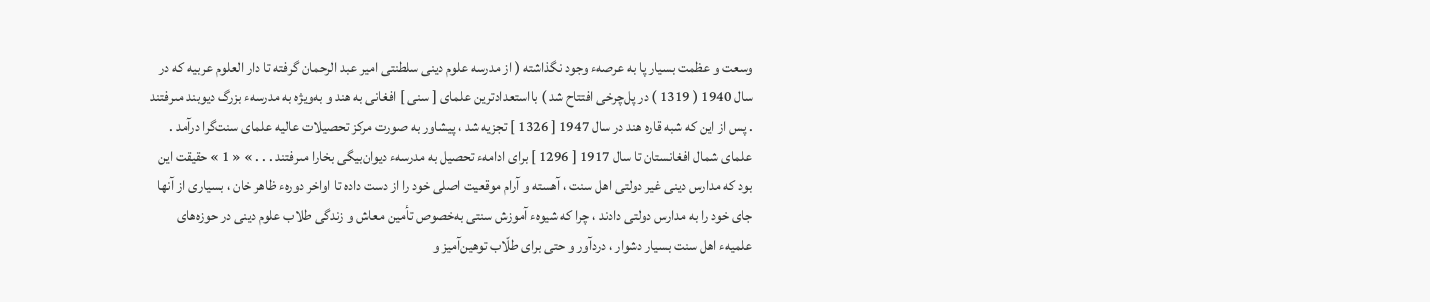وسعت و عظمت بسيار پا به عرصهء وجود نگذاشته ( از مدرسه علوم دينى سلطنتى امير عبد الرحمان گرفته تا دار العلوم عربيه كه در سال 1940 ( 1319 ) در پل‌چرخى افتتاح شد ) بااستعدادترين علماى [ سنى ] افغانى به هند و به‌ويژه به مدرسهء بزرگ ديوبند مىرفتند . پس از اين كه شبه قاره هند در سال 1947 [ 1326 ] تجزيه شد ، پيشاور به صورت مركز تحصيلات عاليه علماى سنت‌گرا درآمد . علماى شمال افغانستان تا سال 1917 [ 1296 ] براى ادامهء تحصيل به مدرسهء ديوان‌بيگى بخارا مىرفتند . . . » « 1 » حقيقت اين بود كه مدارس دينى غير دولتى اهل سنت ، آهسته و آرام موقعيت اصلى خود را از دست داده تا اواخر دورهء ظاهر خان ، بسيارى از آنها جاى خود را به مدارس دولتى دادند ، چرا كه شيوهء آموزش سنتى به‌خصوص تأمين معاش و زندگى طلاب علوم دينى در حوزه‌هاى علميهء اهل سنت بسيار دشوار ، دردآور و حتى براى طلّاب توهين‌آميز و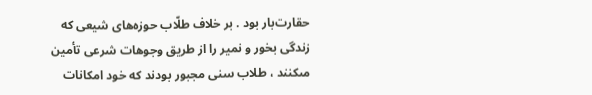حقارت‌بار بود . بر خلاف طلّاب حوزه‌هاى شيعى كه زندگى بخور و نمير را از طريق وجوهات شرعى تأمين مىكنند ، طلاب سنى مجبور بودند كه خود امكانات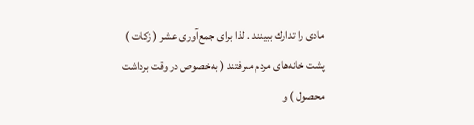مادى را تدارك ببينند . لذا براى جمع‌آورى عشر ( زكات ) پشت خانه‌هاى مردم مىرفتند ( به‌خصوص در وقت برداشت محصول ) و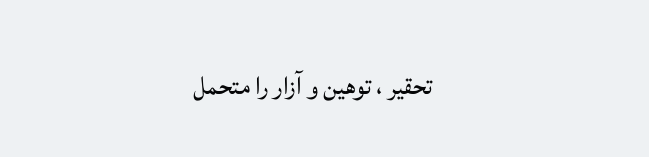تحقير ، توهين و آزار را متحمل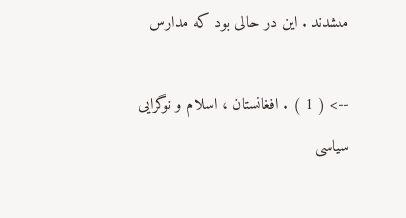مىشدند . اين در حالى بود كه مدارس

--> ( 1 ) . افغانستان ، اسلام و نوگرايى سياسى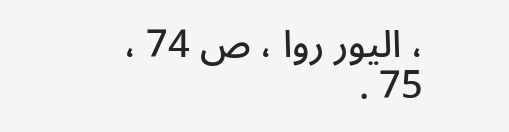، اليور روا ، ص 74 ، 75 .